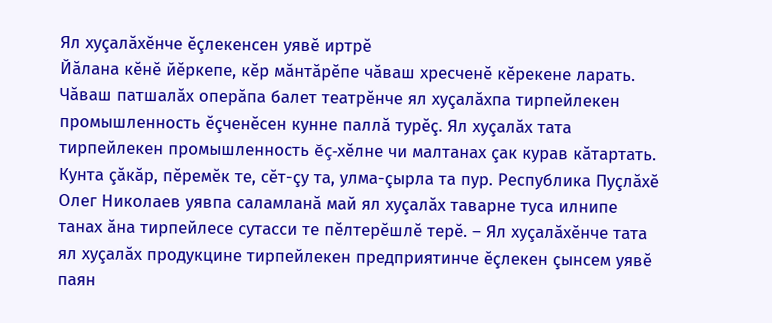Ял хуçалăхĕнче ĕçлекенсен уявĕ иртрĕ
Йăлана кĕнĕ йĕркепе, кĕр мăнтăрĕпе чăваш хресченĕ кĕрекене ларать. Чăваш патшалăх оперăпа балет театрĕнче ял хуçалăхпа тирпейлекен промышленность ĕçченĕсен кунне паллă турĕç. Ял хуçалăх тата тирпейлекен промышленность ĕç-хĕлне чи малтанах çак курав кăтартать. Кунта çăкăр, пĕремĕк те, сĕт-çу та, улма-çырла та пур. Республика Пуçлăхĕ Олег Николаев уявпа саламланă май ял хуçалăх таварне туса илнипе танах ăна тирпейлесе сутасси те пĕлтерĕшлĕ терĕ. – Ял хуçалăхĕнче тата ял хуçалăх продукцине тирпейлекен предприятинче ĕçлекен çынсем уявĕ паян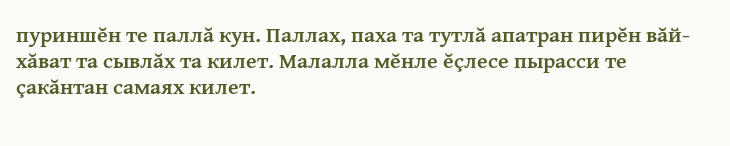пуриншĕн те паллă кун. Паллах, паха та тутлă апатран пирĕн вăй-хăват та сывлăх та килет. Малалла мĕнле ĕçлесе пырасси те çакăнтан самаях килет.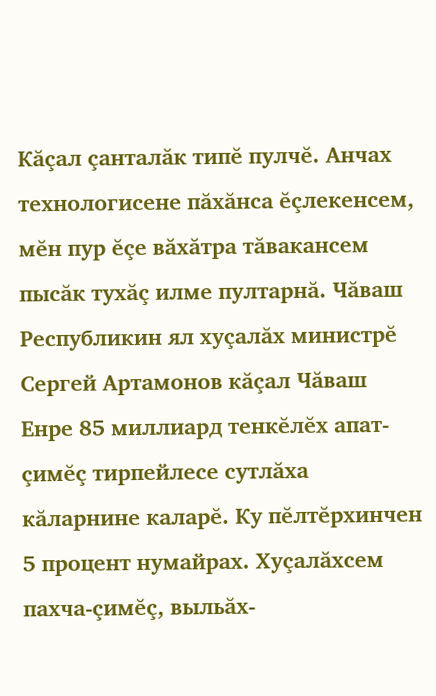Кăçал çанталăк типĕ пулчĕ. Анчах технологисене пăхăнса ĕçлекенсем, мĕн пур ĕçе вăхăтра тăвакансем пысăк тухăç илме пултарнă. Чăваш Республикин ял хуçалăх министрĕ Сергей Артамонов кăçал Чăваш Енре 85 миллиард тенкĕлĕх апат-çимĕç тирпейлесе сутлăха кăларнине каларĕ. Ку пĕлтĕрхинчен 5 процент нумайрах. Хуçалăхсем пахча-çимĕç, выльăх-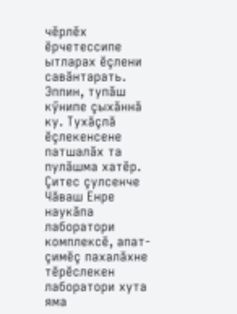чĕрлĕх ĕрчетессипе ытларах ĕçлени савăнтарать. Эппин, тупăш кӳнипе çыхăннă ку. Тухăçлă ĕçлекенсене патшалăх та пулăшма хатĕр. Çитес çулсенче Чăваш Енре наукăпа лаборатори комплексĕ, апат-çимĕç пахалăхне тĕрĕслекен лаборатори хута яма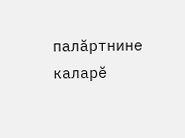палăртнине каларĕ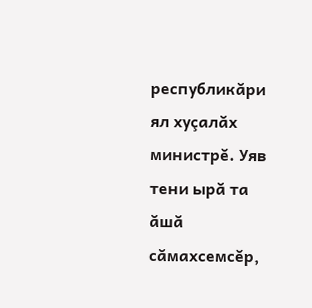республикăри ял хуçалăх министрĕ. Уяв тени ырă та ăшă сăмахсемсĕр,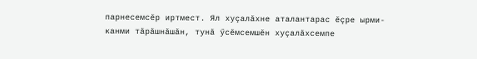парнесемсĕр иртмест. Ял хуçалăхне аталантарас ĕçре ырми-канми тăрăшнăшăн, тунă ӳсĕмсемшĕн хуçалăхсемпе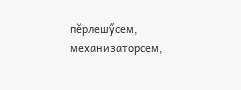пĕрлешӳсем, механизаторсем,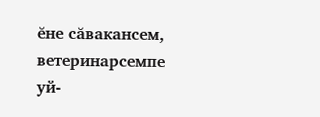ĕне сăвакансем, ветеринарсемпе уй-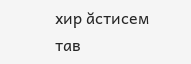хир ăстисем тав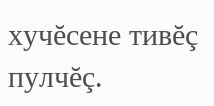хучĕсене тивĕç пулчĕç.